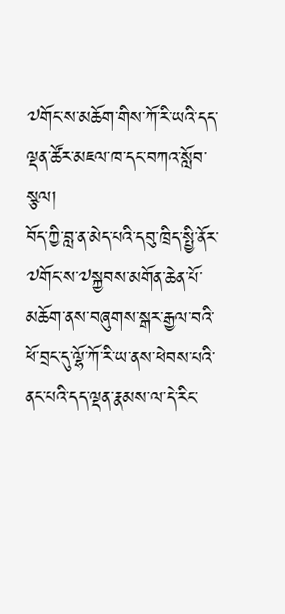༧གོང་ས་མཆོག་གིས་ཀོ་རི་ཡའི་དད་ལྡན་ཚོར་མཇལ་ཁ་དང་བཀའ་སློབ་སྩལ།
བོད་ཀྱི་བླ་ན་མེད་པའི་དབུ་ཁྲིད་སྤྱི་ནོར་༧གོང་ས་༧སྐྱབས་མགོན་ཆེན་པོ་མཆོག་ནས་བཞུགས་སྒར་རྒྱལ་བའི་ཕོ་བྲང་དུ་ལྷོ་ཀོ་རི་ཡ་ནས་ཕེབས་པའི་ནང་པའི་དད་ལྡན་རྣམས་ལ་དེ་རིང་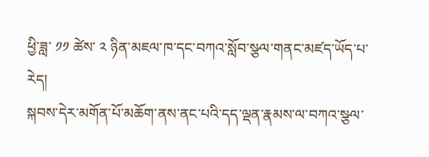ཕྱི་ཟླ་ ༡༡ ཚེས་ ༢ ཉིན་མཇལ་ཁ་དང་བཀའ་སློབ་སྩལ་གནང་མཛད་ཡོད་པ་རེད།
སྐབས་དེར་མགོན་པོ་མཆོག་ནས་ནང་པའི་དད་ལྡན་རྣམས་ལ་བཀའ་སྩལ་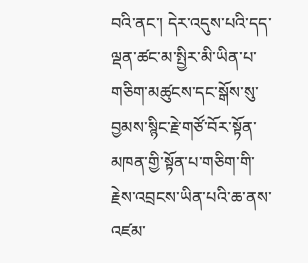བའི་ནང་། དེར་འདུས་པའི་དད་ལྡན་ཚང་མ་སྤྱིར་མི་ཡིན་པ་གཅིག་མཚུངས་དང་སྒོས་སུ་བྱམས་སྙིང་རྗེ་གཙོ་བོར་སྟོན་མཁན་གྱི་སྟོན་པ་གཅིག་གི་རྗེས་འབྲངས་ཡིན་པའི་ཆ་ནས་འཛམ་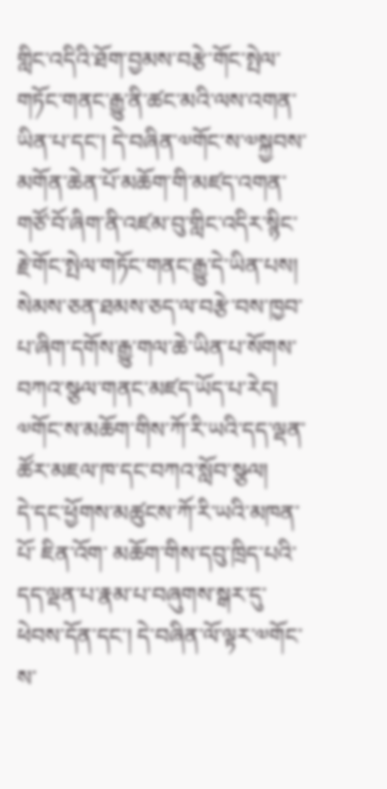གླིང་འདིའི་ཐོག་བྱམས་བརྩེ་གོང་སྤེལ་གཏོང་གནང་རྒྱུ་ནི་ཚང་མའི་ལས་འགན་ཡིན་པ་དང་། དེ་བཞིན་༧གོང་ས་༧སྐྱབས་མགོན་ཆེན་པོ་མཆོག་གི་མཛད་འགན་གཙོ་བོ་ཞིག་ནི་འཛམ་བུ་གླིང་འདིར་སྙིང་རྗེ་གོང་སྤེལ་གཏོང་གནང་རྒྱུ་དེ་ཡིན་པས། སེམས་ཅན་ཐམས་ཅད་ལ་བརྩེ་བས་ཁྱབ་པ་ཞིག་དགོས་རྒྱུ་གལ་ཆེ་ཡིན་པ་སོགས་བཀའ་སྩལ་གནང་མཛད་ཡོད་པ་རེད།
༧གོང་ས་མཆོག་གིས་ཀོ་རི་ཡའི་དད་ལྡན་ཚོར་མཇལ་ཁ་དང་བཀའ་སློབ་སྩལ།
དེ་དང་ཕྱོགས་མཚུངས་ཀོ་རི་ཡའི་མཁན་པོ་ ཇིན་འོག་ མཆོག་གིས་དབུ་ཁྲིད་པའི་དད་ལྡན་པ་རྣམ་པ་བཞུགས་སྒར་དུ་ཕེབས་དོན་དང་། དེ་བཞིན་ལོ་ལྟར་༧གོང་ས་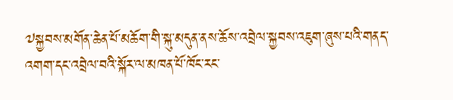༧སྐྱབས་མགོན་ཆེན་པོ་མཆོག་གི་སྐུ་མདུན་ནས་ཆོས་འབྲེལ་སྐྱབས་འཇུག་ཞུས་པའི་གནད་འགག་དང་འབྲེལ་བའི་སྐོར་ལ་མཁན་པོ་ཁོང་རང་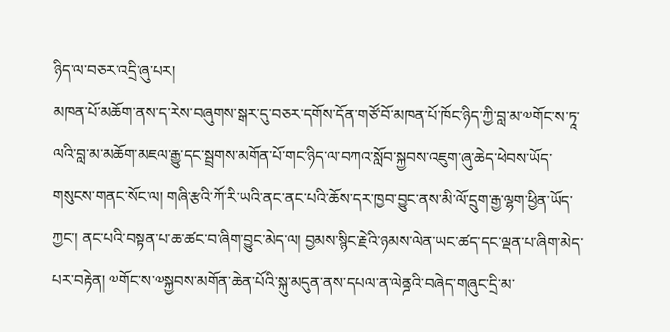ཉིད་ལ་བཅར་འདྲི་ཞུ་པར།
མཁན་པོ་མཆོག་ནས་ད་རེས་བཞུགས་སྒར་དུ་བཅར་དགོས་དོན་གཙོ་བོ་མཁན་པོ་ཁོང་ཉིད་ཀྱི་བླ་མ་༧གོང་ས་ཏཱ་ལའི་བླ་མ་མཆོག་མཇལ་རྒྱུ་དང་སྦྲགས་མགོན་པོ་གང་ཉིད་ལ་བཀའ་སློབ་སྐྱབས་འཇུག་ཞུ་ཆེད་ཕེབས་ཡོད་གསུངས་གནང་སོང་ལ། གཞི་རྩའི་ཀོ་རི་ཡའི་ནང་ནང་པའི་ཆོས་དར་ཁྱབ་བྱུང་ནས་མི་ལོ་དྲུག་རྒྱ་ལྷག་ཕྱིན་ཡོད་ཀྱང་། ནང་པའི་བསྟན་པ་ཆ་ཚང་བ་ཞིག་བྱུང་མེད་ལ། བྱམས་སྙིང་རྗེའི་ཉམས་ལེན་ཡང་ཚད་དང་ལྡན་པ་ཞིག་མེད་པར་བརྟེན། ༧གོང་ས་༧སྐྱབས་མགོན་ཆེན་པོའི་སྐུ་མདུན་ནས་དཔལ་ན་ལེནྜའི་བཞེད་གཞུང་དྲི་མ་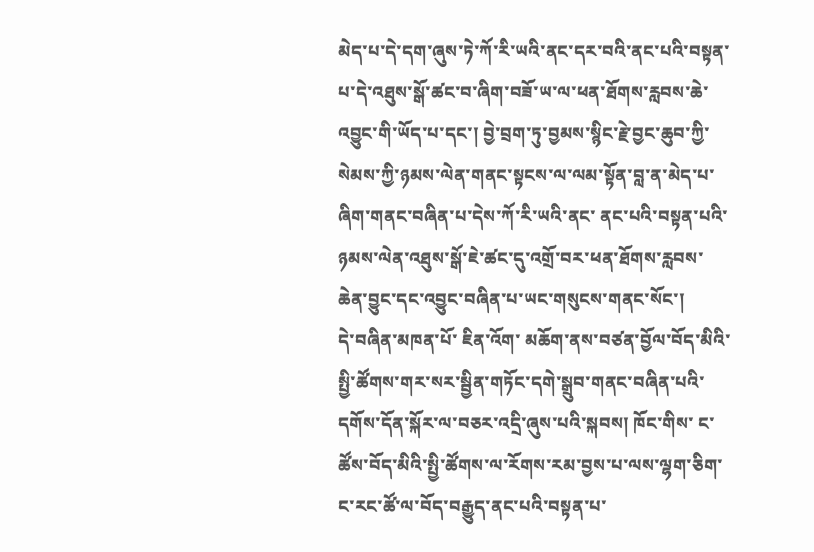མེད་པ་དེ་དག་ཞུས་ཏེ་ཀོ་རི་ཡའི་ནང་དར་བའི་ནང་པའི་བསྟན་པ་དེ་འཐུས་སྒོ་ཚང་བ་ཞིག་བཟོ་ཡ་ལ་ཕན་ཐོགས་རླབས་ཆེ་འབྱུང་གི་ཡོད་པ་དང་། བྱེ་བྲག་ཏུ་བྱམས་སྙིང་རྗེ་བྱང་ཆུབ་ཀྱི་སེམས་ཀྱི་ཉམས་ལེན་གནང་སྟངས་ལ་ལམ་སྟོན་བླ་ན་མེད་པ་ཞིག་གནང་བཞིན་པ་དེས་ཀོ་རི་ཡའི་ནང་ ནང་པའི་བསྟན་པའི་ཉམས་ལེན་འཐུས་སྒོ་ཇེ་ཚང་དུ་འགྲོ་བར་ཕན་ཐོགས་རླབས་ཆེན་བྱུང་དང་འབྱུང་བཞིན་པ་ཡང་གསུངས་གནང་སོང་།
དེ་བཞིན་མཁན་པོ་ ཇིན་འོག་ མཆོག་ནས་བཙན་བྱོལ་བོད་མིའི་སྤྱི་ཚོགས་གར་སར་སྦྱིན་གཏོང་དགེ་སྒྲུབ་གནང་བཞིན་པའི་དགོས་དོན་སྐོར་ལ་བཅར་འདྲི་ཞུས་པའི་སྐབས། ཁོང་གིས་ ང་ཚོས་བོད་མིའི་སྤྱི་ཚོགས་ལ་རོགས་རམ་བྱས་པ་ལས་ལྷག་ཅིག་ང་རང་ཚོ་ལ་བོད་བརྒྱུད་ནང་པའི་བསྟན་པ་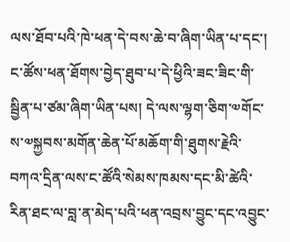ལས་ཐོབ་པའི་ཁེ་ཕན་དེ་བས་ཆེ་བ་ཞིག་ཡིན་པ་དང་། ང་ཚོས་ཕན་ཐོགས་བྱེད་ཐུབ་པ་དེ་ཕྱིའི་ཟང་ཟིང་གི་སྦྱིན་པ་ཙམ་ཞིག་ཡིན་པས། དེ་ལས་ལྷག་ཅིག་༧གོང་ས་༧སྐྱབས་མགོན་ཆེན་པོ་མཆོག་གི་ཐུགས་རྗེའི་བཀའ་དྲིན་ལས་ང་ཚོའི་སེམས་ཁམས་དང་མི་ཚེའི་རིན་ཐང་ལ་བླ་ན་མེད་པའི་ཕན་འབྲས་བྱུང་དང་འབྱུང་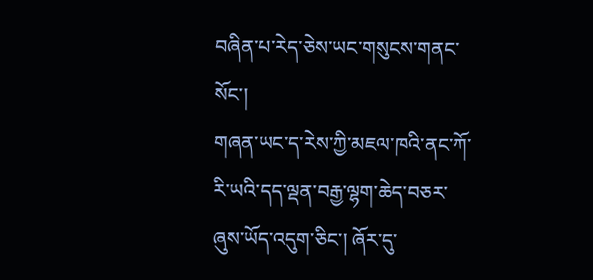བཞིན་པ་རེད་ཅེས་ཡང་གསུངས་གནང་སོང་།
གཞན་ཡང་ད་རེས་ཀྱི་མཇལ་ཁའི་ནང་ཀོ་རི་ཡའི་དད་ལྡན་བརྒྱ་ལྷག་ཆེད་བཅར་ཞུས་ཡོད་འདུག་ཅིང་། ཞོར་དུ་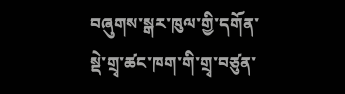བཞུགས་སྒར་ཁུལ་གྱི་དགོན་སྡེ་གྲྭ་ཚང་ཁག་གི་གྲྭ་བཙུན་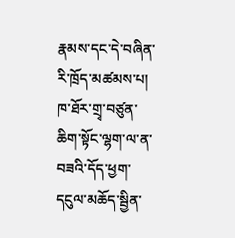རྣམས་དང་དེ་བཞིན་རི་ཁྲོད་མཚམས་པ། ཁ་ཐོར་གྲྭ་བཙུན་ཆིག་སྟོང་ལྷག་ལ་ན་བཟའི་དོད་ཕྱག་དངུལ་མཆོད་སྦྱིན་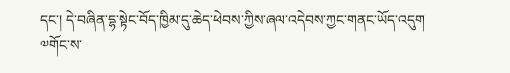དང་། དེ་བཞིན་དྷ་སྟེང་བོད་ཁྱིམ་དུ་ཆེད་ཕེབས་ཀྱིས་ཞལ་འདེབས་ཀྱང་གནང་ཡོད་འདུག
༧གོང་ས་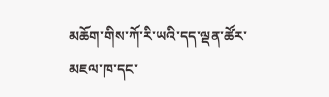མཆོག་གིས་ཀོ་རི་ཡའི་དད་ལྡན་ཚོར་མཇལ་ཁ་དང་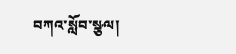བཀའ་སློབ་སྩལ།